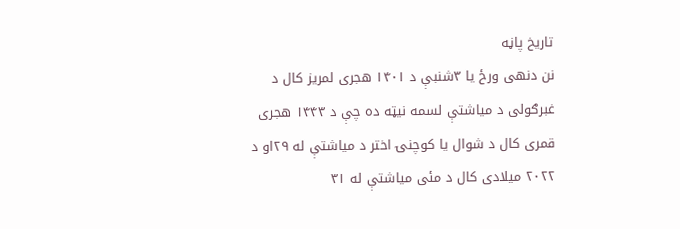تاریخ پاڼه
نن دنهی ورځ یا ۳شنبې د ۱۴۰۱ هجری لمریز کال د غبرګولی د میاشتې لسمه نیټه ده چې د ۱۴۴۳ هجری قمری کال د شوال یا کوچنۍ اختر د میاشتې له ۲۹او د ۲۰۲۲ میلادی کال د مئی میاشتې له ۳۱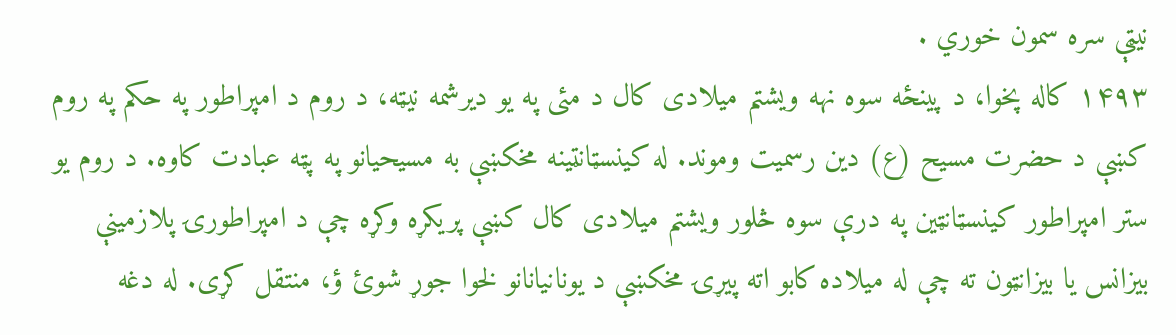نیټې سره سمون خوري .
۱۴۹۳ کاله پخوا، د پینځه سوه نهه ویشتم میلادی کال د مئی په یو دیرشمه نیټه، د روم د امپراطور په حکم په روم کښې د حضرت مسیح (ع) دین رسمیت وموند. له کینسټانټینه مخکښې به مسیحیانو په پټه عبادت کاوه. د روم یو ستر امپراطور کینسټانټین په درې سوه څلور ویشتم میلادی کال کښې پریکړه وکړه چې د امپراطورۍ پلازمینې بیزانس یا بیزانټون ته چې له میلاده کابو اته پیړۍ مخکښې د یونانیانانو لخوا جوړ شوئ ؤ، منتقل کړی. له دغه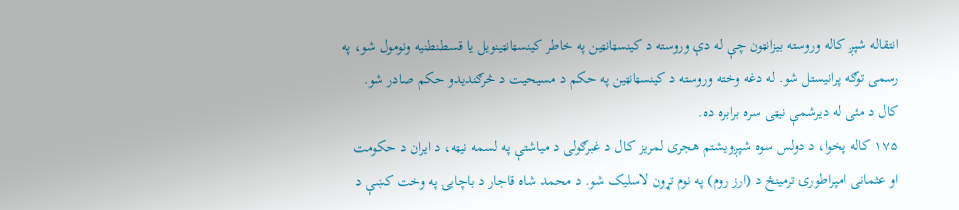انتقاله شپږ کاله وروسته بیزانټون چې له دې وروسته د کینسټانټین په خاطر کینسټانټینویل یا قسطنطنیه ونومول شو، په رسمی توګه پرانیستل شو. له دغه وخته وروسته د کینسټانټین په حکم د مسیحیت د څرګندیدو حکم صادر شو.
کال د مئی له دیرشمې نیټی سره برابره ده.
۱۷۵ کاله پخوا، د دولس سوه شپږویشتم هجری لمریز کال د غبرګولی د میاشتې په لسمه نیټه، د ایران د حکومت او عثمانی امپراطورۍ ترمینځ د (ارز روم) په نوم تړون لاسلیک شو. د محمد شاه قاجار د باچایۍ په وخت کښې د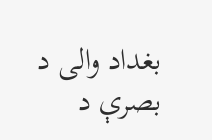بغداد والی د بصرې د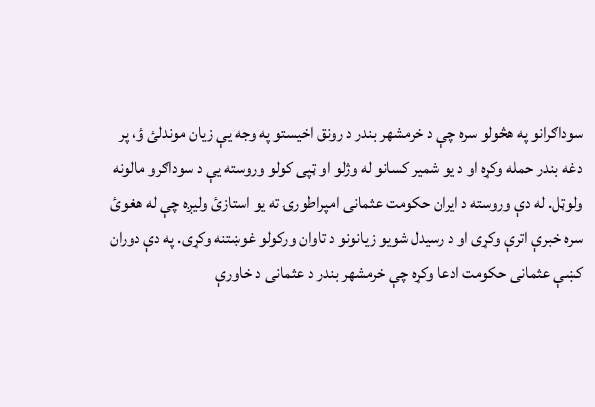سوداګرانو په هڅولو سره چې د خرمشهر بندر د رونق اخیستو په وجه یې زیان موندلئ ؤ، پر دغه بندر حمله وکړه او د یو شمیر کسانو له وژلو او ټپی کولو وروسته یې د سوداګرو مالونه ولوټل. له دې وروسته د ایران حکومت عثمانی امپراطورۍ ته یو استازئ ولیږه چې له هغوئ سره خبرې اترې وکړی او د رسیدل شویو زیانونو د تاوان ورکولو غوښتنه وکړی. په دې دوران کښې عثمانی حکومت ادعا وکړه چې خرمشهر بندر د عثمانی د خاورې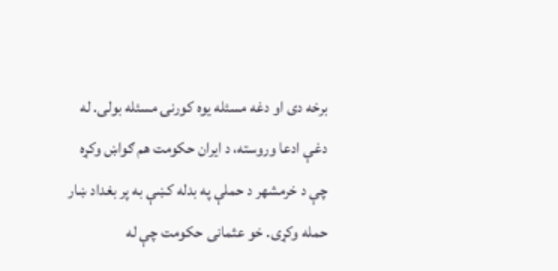برخه دی او دغه مسئله یوه کورنۍ مسئله بولی. له دغې ادعا وروسته، د ایران حکومت هم ګواښ وکړه چې د خرمشهر د حملې په بدله کښې به پر بغداد ښار حمله وکړی. خو عثمانی حکومت چې له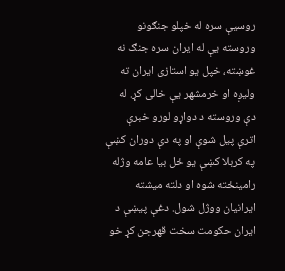روسیې سره له خپلو جنګونو وروسته یې له ایران سره جنګ نه غوښته، خپل یو استازی ایران ته ولیږه او خرمشهر یې خالی کړ. له دې وروسته د دواړو لورو خبرې اترې پیل شوې او په دې دوران کښې په کربلا کښې یو ځل بیا عامه وژله رامینځته شوه او دلته میشته ایرانیان ووژل شول. دغې پیښې د ایران حکومت سخت قهرجن کړ خو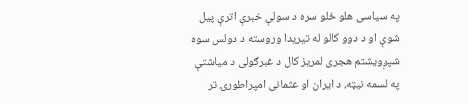په سیاسی هلو ځلو سره د سولې خبرې اترې پیل شوې او د دوو کالو له تیریدا وروسته د دولس سوه شپږویشتم هجری لمریز کال د غبرګولی د میاشتې په لسمه نیټه، د ایران او عثمانی امپراطورۍ تر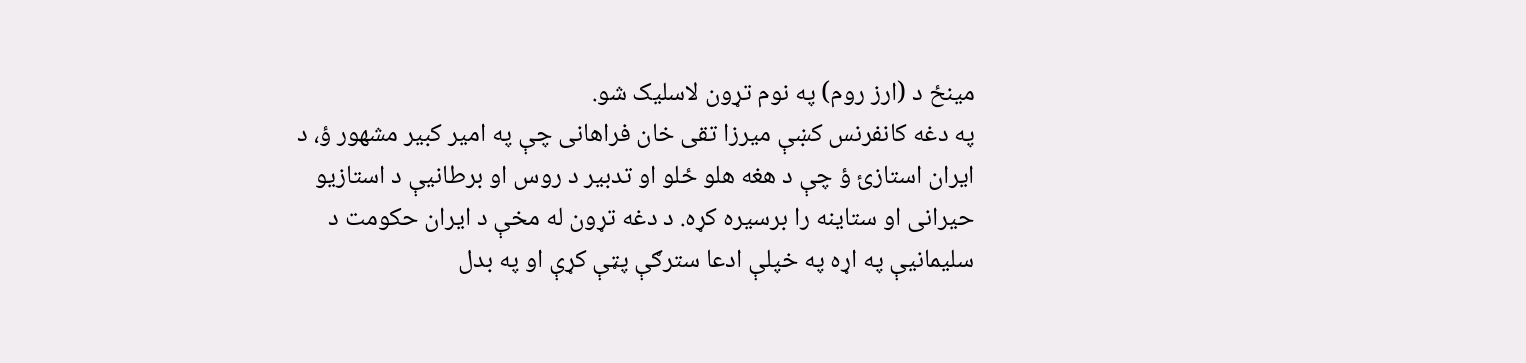مینځ د (ارز روم) په نوم تړون لاسلیک شو.
په دغه کانفرنس کښې میرزا تقی خان فراهانی چې په امیر کبیر مشهور ؤ، د ایران استازئ ؤ چې د هغه هلو ځلو او تدبیر د روس او برطانیې د استازیو حیرانی او ستاینه را برسیره کړه. د دغه تړون له مخې د ایران حکومت د سلیمانیې په اړه په خپلې ادعا سترګې پټې کړې او په بدل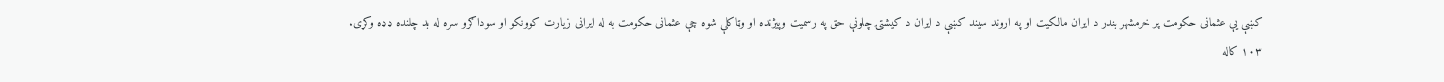کښې یې عثمانی حکومت پر خرمشهر بندر د ایران مالکیت او په اروند سیند کښې د ایران د کیشتۍ چلونې حق په رسمیت وپیژنده او وټاکلې شوه چې عثمانی حکومت به له ایرانی زیارت کوونکو او سوداګرو سره له بد چلنده ډډه وکړی.
۱۰۳ کاله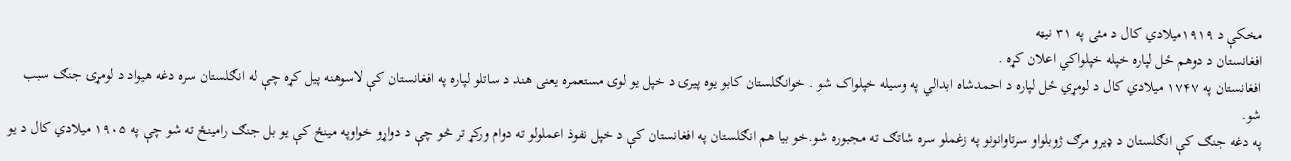مخکې د ۱۹۱۹میلادي کال د مئی په ۳۱ نیټه
افغانستان د دوهم ځل لپاره خپله خپلواکي اعلان کړه .
افغانستان په ۱۷۴۷ میلادي کال د لومړي ځل لپاره د احمدشاه ابدالي په وسیله خپلواک شو . خوانګلستان کابو یوه پیرۍ د خپل یو لوی مستعمره یعنی هند د ساتلو لپاره په افغانستان کې لاسوهنه پیل کړه چې له انګلستان سره دغه هیواد د لومړۍ جنګ سبب شو.
په دغه جنګ کې انګلستان د ډیرو مرګ ژوبلواو سرتاوانونو په زغملو سره شاتګ ته مجبوره شو.خو بیا هم انګلستان په افغانستان کې د خپل نفوذ اعملولو ته دوام ورکړ تر څو چې د دواړو خواوپه مینځ کې یو بل جنګ رامینځ ته شو چې په ۱۹۰۵ میلادي کال د یو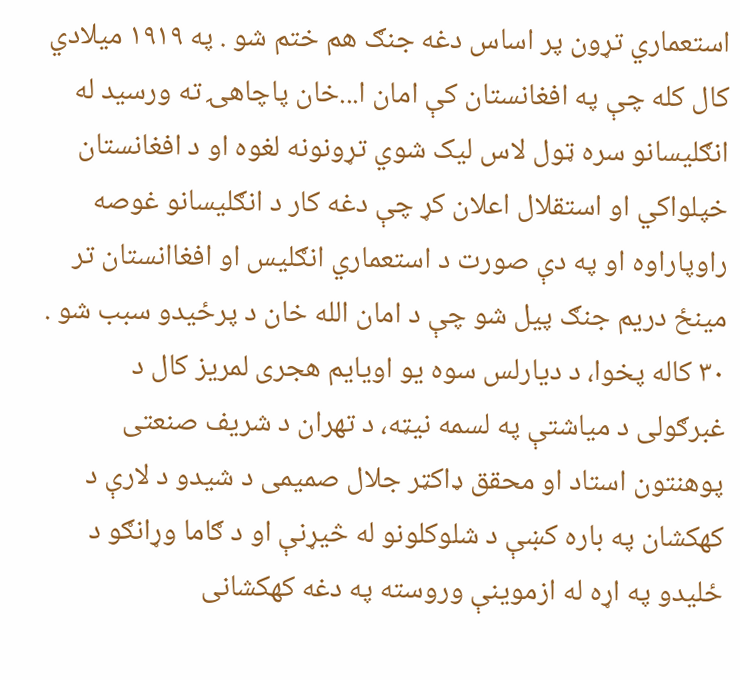استعماري تړون پر اساس دغه جنګ هم ختم شو . په ۱۹۱۹ میلادي کال کله چې په افغانستان کې امان ا...خان پاچاهۍ ته ورسید له انګلیسانو سره ټول لاس لیک شوي تړونونه لغوه او د افغانستان خپلواکي او استقلال اعلان کړ چې دغه کار د انګلیسانو غوصه راوپاراوه او په دې صورت د استعماري انګلیس او افغاانستان تر مینځ دریم جنګ پیل شو چې د امان الله خان د پرځیدو سبب شو .
۳۰ کاله پخوا، د دیارلس سوه یو اویایم هجری لمریز کال د غبرګولی د میاشتې په لسمه نیټه، د تهران د شریف صنعتی پوهنتون استاد او محقق ډاکټر جلال صمیمی د شیدو د لارې د کهکشان په باره کښې د شلوکلونو له څیړنې او د ګاما وړانګو د ځلیدو په اړه له ازموینې وروسته په دغه کهکشانی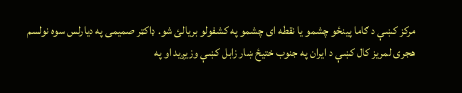مرکز کښې د ګاما پینځو چشمو یا نقطه ای چشمو په کشفولو بریالئ شو. ډاکټر صمیمی په دیارلس سوه نولسم هجری لمریز کال کښې د ایران په جنوب ختیځ ښار زابل کښې وزیږید او په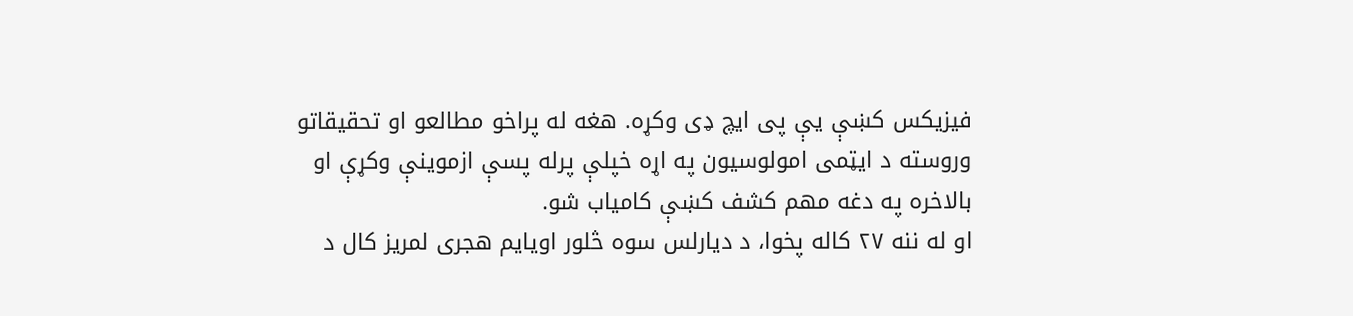فیزیکس کښې یې پی ایچ ډی وکړه. هغه له پراخو مطالعو او تحقیقاتو وروسته د ایټمی امولوسیون په اړه خپلې پرله پسې ازموینې وکړې او بالاخره په دغه مهم کشف کښې کامیاب شو.
او له ننه ۲۷ کاله پخوا، د دیارلس سوه څلور اویایم هجری لمریز کال د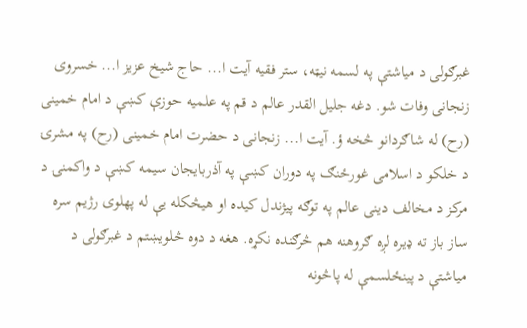غبرګولی د میاشتې په لسمه نیټه، ستر فقیه آیت ا... حاج شیخ عزیز ا... خسروی زنجانی وفات شو. دغه جلیل القدر عالم د قم په علمیه حوزې کښې د امام خمینی (رح) له شاګردانو څخه ؤ. آیت ا... زنجانی د حضرت امام خمینی (رح) په مشرۍ د خلکو د اسلامی غورځنګ په دوران کښې په آذربایجان سیمه کښې د واکمنۍ د مرکز د مخالف دینی عالم په توګه پیژندل کیده او هیڅکله یې له پهلوی رژیم سره ساز باز ته ډیره لږه ګروهنه هم څرګنده نکړه. هغه د دوه څلویښتم د غبرګولی د میاشتې د پینځلسمې له پاڅونه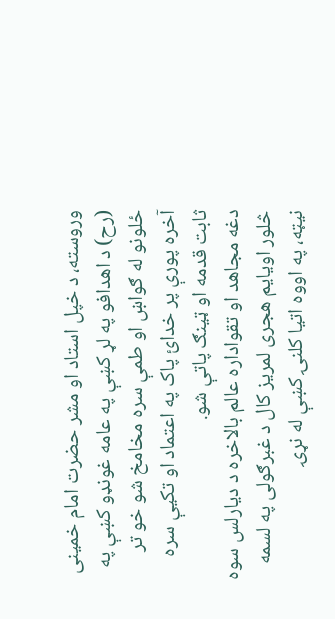وروسته، د خپل استاد او مشر حضرت امام خمینی (رح) د اهدافو په لړ کښې په عامه غونډو کښې په ځلونو له ګواښ او طمې سره مخامخ شو خو تر آخره پورې پر خدائ پاک په اعتماد او تکیې سره ثابت قدمه او ټینګ پاتې شو.
دغه مجاهد او تقواداره عالم بالاخره د دیارلس سوه څلور اویایم هجری لمریز کال د غبرګولی په لسمه نیټه، په اووه اتیا کلنۍ کښې له نړۍ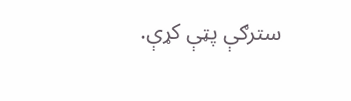سترګې پټې کړې.